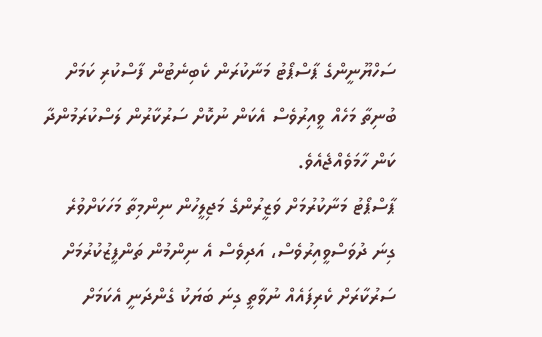ސަހްޔޫނީންގެ ޕާސްޕޯޓު މަނާކުރަން ކެބިނެޓުން ފާސްކުރި ކަމަށް ބުނިތާ މަހެއް ވީއިރުވެސް އެކަން ނުކޮށް ސަރުކާރުން ލަސްކުރަމުންދާ ކަން ހާމަވެއްޖެއެވެ.
ޕާސްޕޯޓު މަނާކުރުމަށް ވަޒީރުންގެ މަޖިލީހުން ނިންމިތާ މަހަކަށްވުރެ ގިނަ ދުވަސްވީއިރުވެސް، އަދިވެސް އެ ނިންމުން ތަންފީޒުކުރުމަށް ސަރުކާރަށް ކެރިފައެއް ނުވާތީ ގިނަ ބަޔަކު ގެންދަނީ އެކަމަށް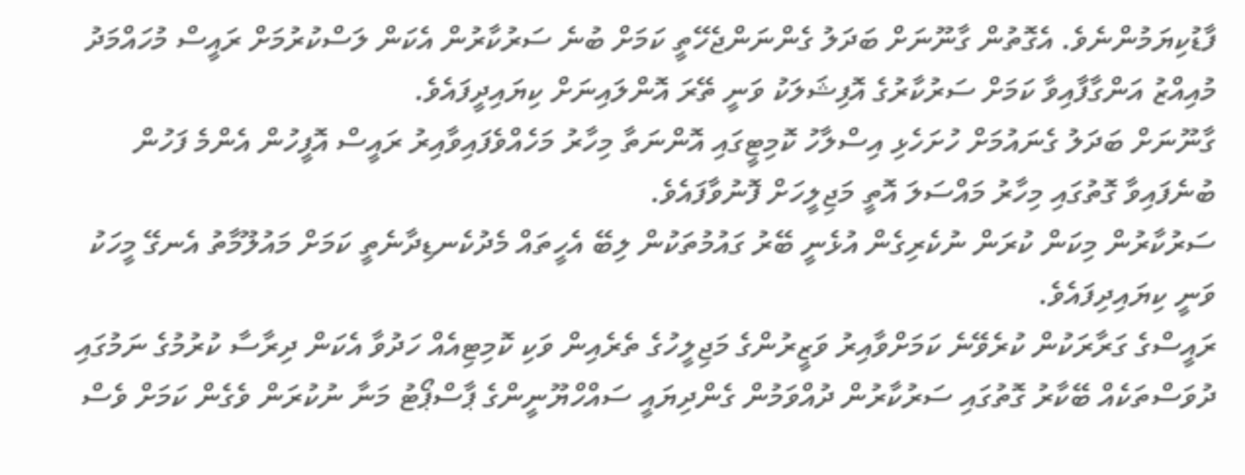ފާޑުކިޔަމުންނެވެ. އެގޮތުން ގާނޫނަށް ބަދަލު ގެންނަންޖެހޭތީ ކަމަށް ބުނެ ސަރުކާރުން އެކަން ލަސްކުރުމަށް ރައީސް މުހައްމަދު މުއިއްޒު އަންގާފާއިވާ ކަމަށް ސަރުކާރުގެ އޮފިޝަލަކު ވަނީ ތޭރަ އޮންލައިނަށް ކިޔައިދީފައެވެ.
ގާނޫނަށް ބަދަލު ގެނައުމަށް ހުށަހެޅި އިސްލާހު ކޮމިޓީގައި އޮންނަތާ މިހާރު މަހެއްވެފައިވާއިރު ރައީސް އޮފީހުން އެންމެ ފަހުން ބުނެފައިވާ ގޮތުގައި މިހާރު މައްސަލަ އޮތީ މަޖިލީހަށް ފޮނުވާފައެވެ.
ސަރުކާރުން މިކަން ކުރަން ނުކެރިގެން އުޅެނީ ބޭރު ގައުމުތަކުން ލިބޭ އެހީތައް މެދުކެނޑިދާނެތީ ކަމަށް މައުލޫމާތު އެނގޭ މީހަކު ވަނީ ކިޔައިދިފައެވެ.
ރައީސްގެ ގަރާރަކުން ކުރެވޭނެ ކަމަށްވާއިރު ވަޒީރުންގެ މަޖިލީހުގެ ތެރެއިން ވަކި ކޮމިޓިއެއް ހަދުވާ އެކަން ދިރާސާ ކުރުމުގެ ނަމުގައި ދުވަސްތަކެއް ބޭކާރު ގޮތުގައި ސަރުކާރުން ދުއްވަމުން ގެންދިޔައީ ސައްހްޔޫނީންގެ ޕާސްޕޯޓު މަނާ ނުކުރަން ވެގެން ކަމަށް ވެސް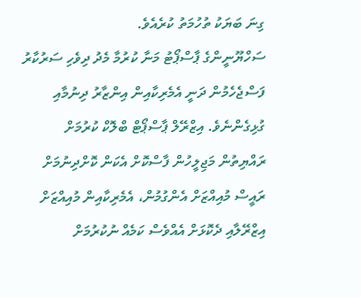ގިނަ ބަޔަކު ތުހުމަތު ކުރެއެވެ.
ސަހްޔޫނީންގެ ޕާސްޕޯޓު މަނާ ކުރުމާ މެދު ދިވެހި ސަރުކާރު ފަސްޖެހެމުން ދަނީ އެމެރިކާއިން އިންޒާރު ދިނުމާއި ގުޅިގެންނެވެ. އިޒްރޭލް ޕާސްޕޯޓް ބްލޮކް ކުރުމަށް ރައްޔިތުން މަޖިލީހުން ފާސްކޮށް އެކަން ކޮށްދިނުމަށް ރައީސް މުއިއްޒަށް އެންގުމުން، އެމެރިކާއިން މުއިއްޒަށް އިޒްރޭލާއި ދެކޮޅަށް އެއްވެސް ކަމެއް ނުކުރުމަށް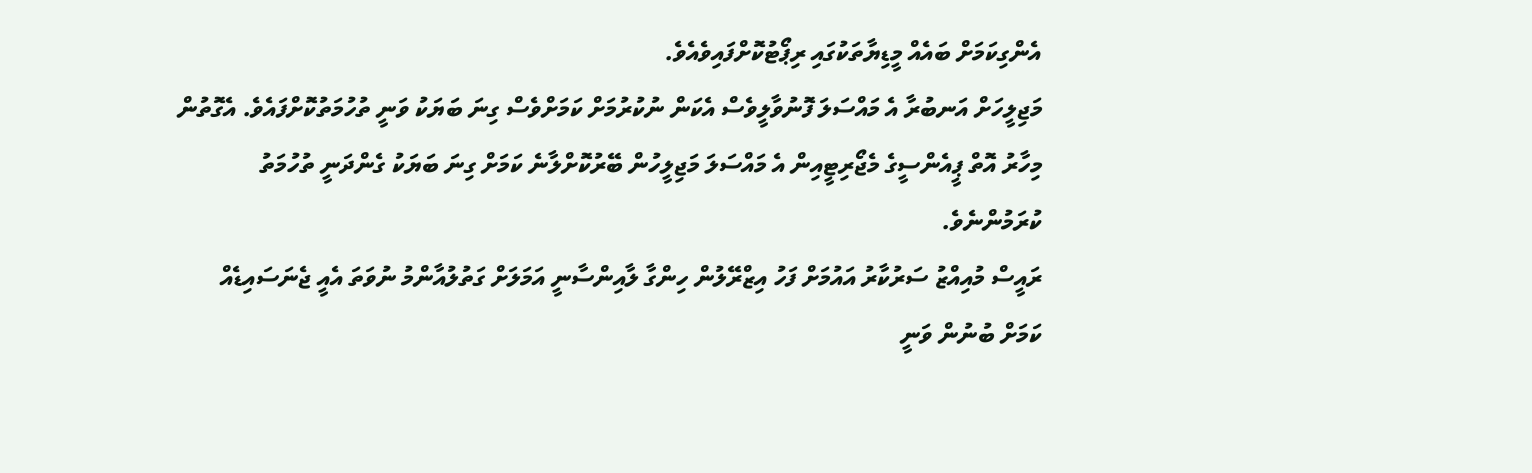އެންގިކަމަށް ބައެއް މީޑިޔާތަކުގައި ރިޕޯޓުކޮށްފައިވެއެވެ.
މަޖިލީހަށް އަނބުރާ އެ މައްސަލަ ފޮނުވާލީވެސް އެކަން ނުކުރުމަށް ކަމަށްވެސް ގިނަ ބަޔަކު ވަނީ ތުހުމަތުކޮށްފައެވެ. އެގޮތުން މިހާރު އޮތް ޕީއެންސީގެ މެޖޯރިޓީއިން އެ މައްސަލަ މަޖިލީހުން ބޭރުކޮށްލާނެ ކަމަށް ގިނަ ބަޔަކު ގެންދަނީ ތުހުމަތު ކުރަމުންނެވެ.
ރައީސް މުއިއްޒު ސަރުކާރު އައުމަށް ފަހު އިޒްރޭލުން ހިންގާ ލާއިންސާނީ އަމަލަށް ގަތުލުއާންމު ނުވަތަ އެއީ ޖެނަސައިޑެއް ކަމަށް ބުނުން ވަނީ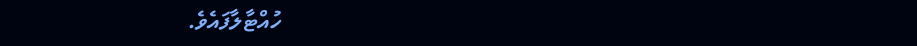ހުއްޓާލާފައެވެ.